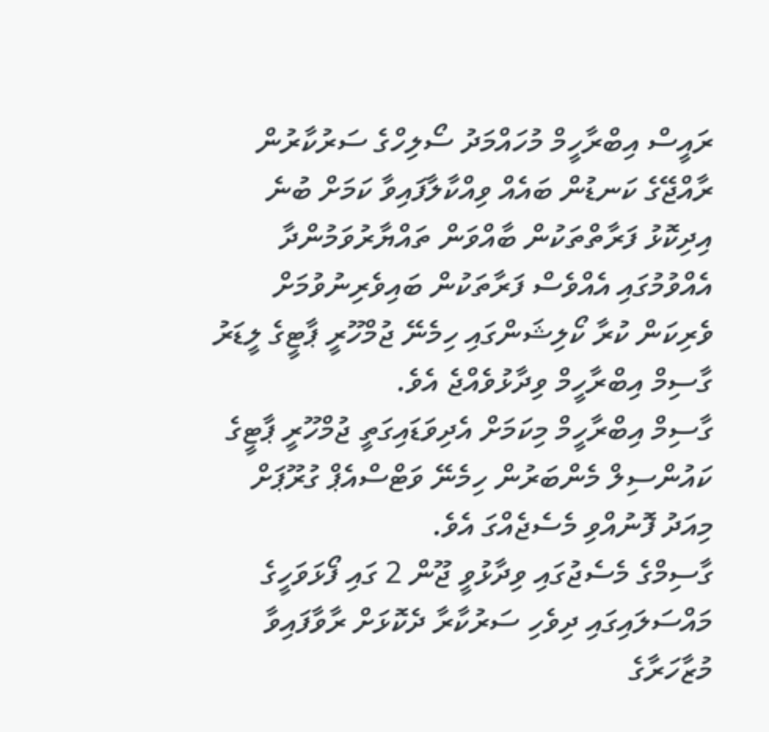ރައީސް އިބްރާހީމް މުހައްމަދު ސޯލިހްގެ ސަރުކާރުން ރާއްޖޭގެ ކަނޑުން ބައެއް ވިއްކާލާފައިވާ ކަމަށް ބުނެ އިދިކޮޅު ފަރާތްތަކުން ބާއްވަން ތައްޔާރުވަމުންދާ އެއްވުމުގައި އެއްވެސް ފަރާތަކުން ބައިވެރިނުވުމަށް ވެރިކަން ކުރާ ކޯލިޝަންގައި ހިމެނޭ ޖުމްހޫރީ ޕާޓީގެ ލީޑަރު ގާސިމް އިބްރާހީމް ވިދާޅުވެއްޖެ އެވެ.
ގާސިމް އިބްރާހީމް މިކަމަށް އެދިވަޑައިގަތީ ޖުމްހޫރީ ޕާޓީގެ ކައުންސިލް މެންބަރުން ހިމެނޭ ވަޓްސްއެޕް ގުރޫޕަށް މިއަދު ފޮނުއްވި މެސެޖެއްގަ އެވެ.
ގާސިމްގެ މެސެޖުގައި ވިދާޅުވީ ޖޫން 2 ގައި ފޯޅަވަހީގެ މައްސަލައިގައި ދިވެހި ސަރުކާރާ ދެކޮޅަށް ރާވާފައިވާ މުޒާހަރާގެ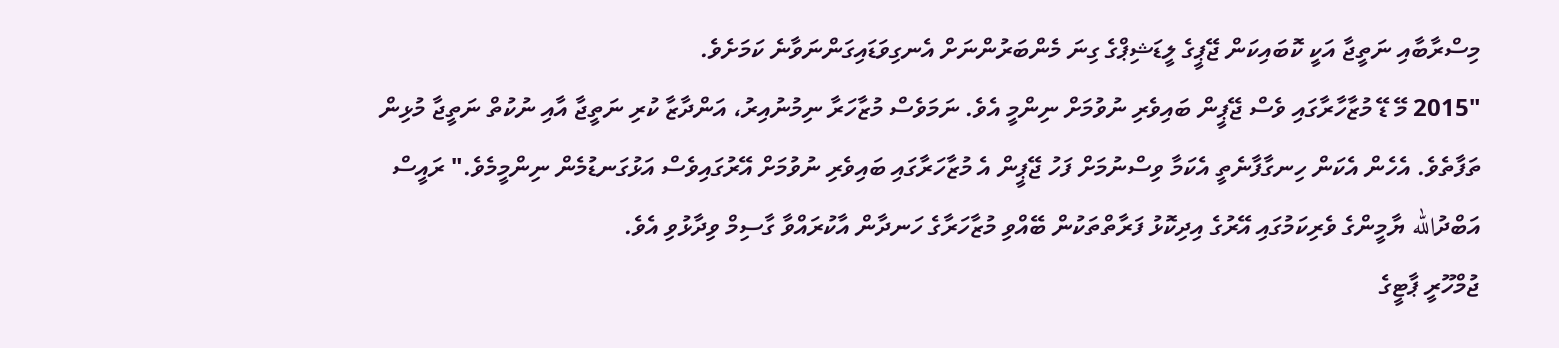މިސްރާބާއި ނަތީޖާ އަކީ ކޮބައިކަން ޖޭޕީގެ ލީޑަޝިޕްގެ ގިނަ މެންބަރުންނަށް އެނގިވަޑައިގަންނަވާނެ ކަމަށެވެ.
"2015 މޭ ޑޭ މުޒާހާރާގައި ވެސް ޖޭޕީން ބައިވެރި ނުވުމަށް ނިންމީ އެވެ. ނަމަވެސް މުޒާހަރާ ނިމުނުއިރު، އަންދާޒާ ކުރި ނަތީޖާ އާއި ނުކުތް ނަތީޖާ މުޅިން ތަފާތެވެ. އެހެން އެކަން ހިނގާފާނެތީ އެކަމާ ވިސްނުމަށް ފަހު ޖޭޕީން އެ މުޒާހަރާގައި ބައިވެރި ނުވުމަށް އޭރުގައިވެސް އަޅުގަނޑުމެން ނިންމީމެވެ." ރައީސް އަބްދުالله ޔާމީންގެ ވެރިކަމުގައި އޭރުގެ އިދިކޮޅު ފަރާތްތަކުން ބޭއްވި މުޒާހަރާގެ ހަނދާން އާކުރައްވާ ގާސިމް ވިދާޅުވި އެވެ.
ޖުމްހޫރީ ޕާޓީގެ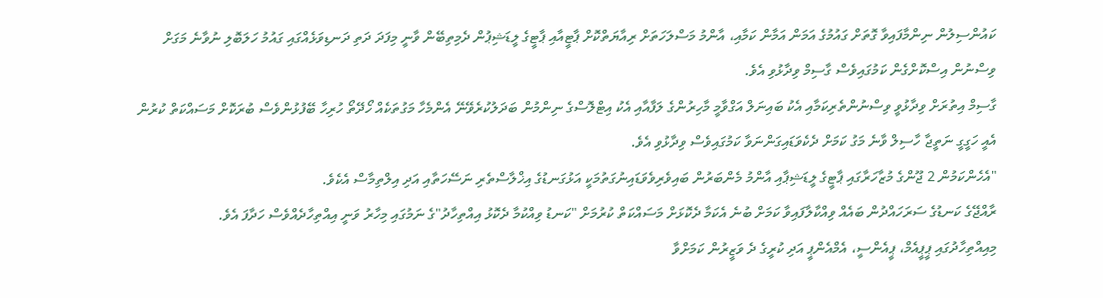ކައުންސިލުން ނިންމާފައިވާ ގޮތަށް ގައުމުގެ އަމަން އަމާން ކަމާއި، އާންމު މަސްލަހަތަށް ރިއާޔަތްކޮށް ޕާޓީއާއި ޕާޓީގެ ލީޑަޝިޕުން ދެމިތިބޭން ވާނީ މިފަދަ ދަތި ދަނޑިވަޅެއްގައި ގައުމު ހަލަބޮލި ނުވާނެ މަގަށް ވިސްނުން އިސްކޮށްގެން ކަމުގައިވެސް ގާސިމް ވިދާޅުވި އެވެ.
ގާސިމް އިތުރަށް ވިދާޅުވީ ވިސްނުންތެރިކަމާއި އެކު ބައިނަލް އަގްވާމީ މާހިރުންގެ ލަފާއާއި އެކު އިޓްލޮސްގެ ނިންމުން ބަދަލުކުރެވޭނޭ އެންމެހާ މަގުތަކެއް ހޯދޭތޯ ހުރިހާ ބޭފުޅުންވެސް ބުރަކޮށް މަސައްކަތް ކުރުން އެއީ ހަގީގީ ނަތީޖާ ހާސިލް ވާނެ މަގު ކަމަށް ދެކެވަޑައިގަންނަވާ ކަމުގައިވެސް ވިދާޅުވި އެވެ.
"އެހެންކަމުން 2 ޖޫންގެ މުޒާހަރާގައި ޕާޓީގެ ލީޑަޝިޕާއި އާންމު މެންބަރުން ބައިވެރިވެވަޑައިނުގަތުމަކީ އަޅުގަނޑުގެ އިޚްލާސްތެރި ނަސޭހަތާއި އަދި އިލްތިމާސް އެކެވެ.
ރާއްޖޭގެ ކަނޑުގެ ސަރަހައްދުން ބައެއް ވިއްކާލާފައިވާ ކަމަށް ބުނެ އެކަމާ ދެކޮޅަށް މަސައްކަތް ކުރުމަށް "ކަނޑު ވިއްކުމާ ދެކޮޅު އިއްތިހާދު"ގެ ނަމުގައި މިހާރު ވަނީ އިއްތިހާދެއްވެސް ހަދާފަ އެވެ.
މިއިއްތިހާދުގައި ޕީޕީއެމް، ޕީއެންސީ، އެމްއެންޕީ އަދި ކުރީގެ ދެ ވަޒީރުން ކަމަށްވާ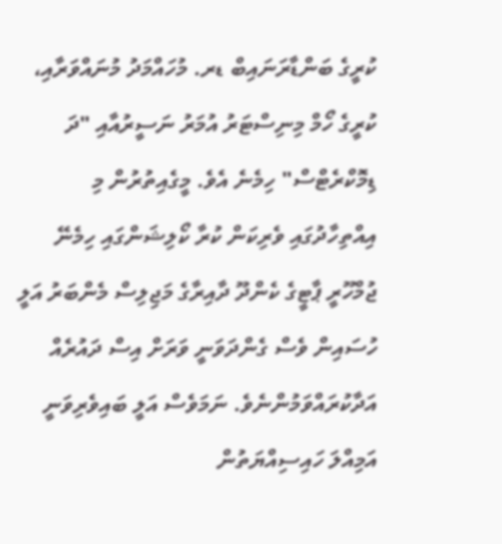ކުރީގެ ބަންޑާރަނައިބް ޑރ. މުހައްމަދު މުނައްވަރާއި، ކުރީގެ ހޯމް މިނިސްޓަރު އުމަރު ނަސީރުއާއި "ދަ ޑިމޮކްރެޓްސް" ހިމެނެ އެވެ. މީގެއިތުރުން މި އިއްތިހާދުގައި ވެރިކަން ކުރާ ކޯލިޝަންގައި ހިމެނޭ ޖުމްހޫރީ ޕާޓީގެ ކެންދޫ ދާއިރާގެ މަޖިލިސް މެންބަރު އަލީ ހުސައިން ވެސް ގެންދަވަނީ ވަރަށް އިސް ދައުރެއް އަދާކުރައްވަމުންނެވެ. ނަމަވެސް އަލީ ބައިވެރިވަނީ އަމިއްލަ ހައިސިއްޔަތުން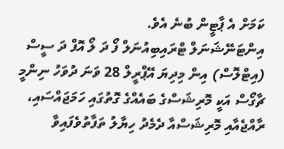ކަމަށް އެ ޕާޓީން ބުނެ އެވެ.
އިންޓަނޭޝަނަލް ޓްރައިބިއުނަލް ފޯ ދަ ލޯ އޮފް ދަ ސީސް (އިޓްލޮސް) އިން މިދިޔަ އޭޕްރީލް 28 ވަނަ ދުވަހު ނިންމީ ޗާގޯސް އަކީ މޮރިޝަސްގެ ބައެއްގެ ގޮތުގައި ހަމަޖައްސައި، ރާއްޖެއާއި މޮރިޝަސްއާ ދެމެދު ހިޔާލު ތަފާތުވެފައިވާ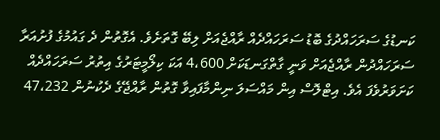ކަނޑުގެ ސަރަހައްދުގެ ބޮޑު ސަރަހައްދެއް ރާއްޖެއަށް ލިބޭ ގޮތަށެވެ. އެގޮތުން ދެ ގައުމުގެ ފުށުއަރާ ސަރަހައްދުން ރާއްޖެއަށް ވަނީ ގާތްގަނޑަކަށް 4،600 އަކަ ކިލޯމީޓަރުގެ އިތުރު ސަރަހައްދެއް ކަށަވަރުވެފަ އެވެ. އިޓްލޮސް އިން މައްސަލަ ނިންމާފައިވާ ގޮތުން ރާއްޖޭގެ ދެކުނުން 47،232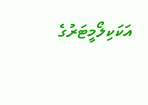އަކަކިލޯމީޓަރުގެ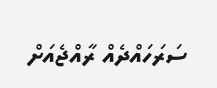ސަރަހައްދެއް ރާއްޖެއަށް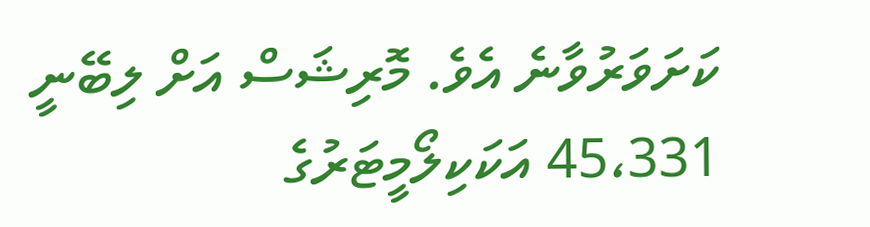ކަށަވަރުވާނެ އެވެ. މޮރިޝަސް އަށް ލިބޭނީ 45،331 އަކަކިލޯމީޓަރުގެ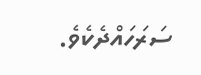ސަރަހައްދެކެވެ.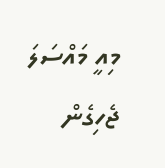މިއީ މައްސަލަ ޖެހިގެން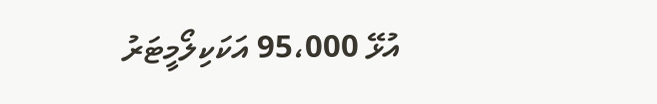އުޅޭ 95،000 އަކަކިލޯމީޓަރު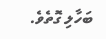ބަހާލި ގޮތެވެ.